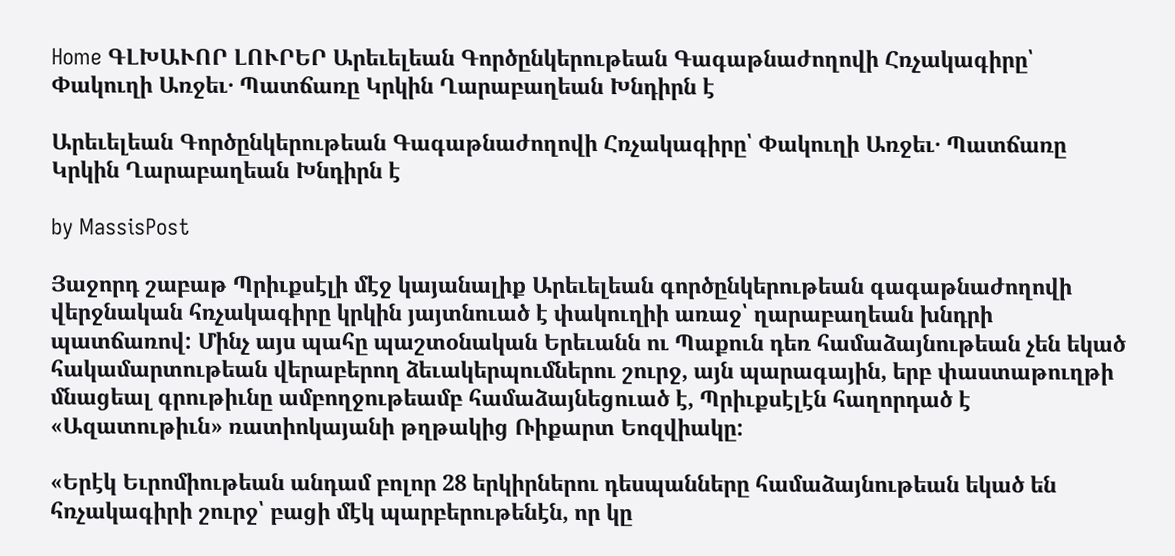Home ԳԼԽԱՒՈՐ ԼՈՒՐԵՐ Արեւելեան Գործընկերութեան Գագաթնաժողովի Հռչակագիրը՝ Փակուղի Առջեւ․ Պատճառը Կրկին Ղարաբաղեան Խնդիրն է

Արեւելեան Գործընկերութեան Գագաթնաժողովի Հռչակագիրը՝ Փակուղի Առջեւ․ Պատճառը Կրկին Ղարաբաղեան Խնդիրն է

by MassisPost

Յաջորդ շաբաթ Պրիւքսէլի մէջ կայանալիք Արեւելեան գործընկերութեան գագաթնաժողովի վերջնական հռչակագիրը կրկին յայտնուած է փակուղիի առաջ՝ ղարաբաղեան խնդրի պատճառով: Մինչ այս պահը պաշտօնական Երեւանն ու Պաքուն դեռ համաձայնութեան չեն եկած հակամարտութեան վերաբերող ձեւակերպումներու շուրջ, այն պարագային, երբ փաստաթուղթի մնացեալ գրութիւնը ամբողջութեամբ համաձայնեցուած է, Պրիւքսէլէն հաղորդած է «Ազատութիւն» ռատիոկայանի թղթակից Ռիքարտ Եոզվիակը:

«Երէկ Եւրոմիութեան անդամ բոլոր 28 երկիրներու դեսպանները համաձայնութեան եկած են հռչակագիրի շուրջ՝ բացի մէկ պարբերութենէն, որ կը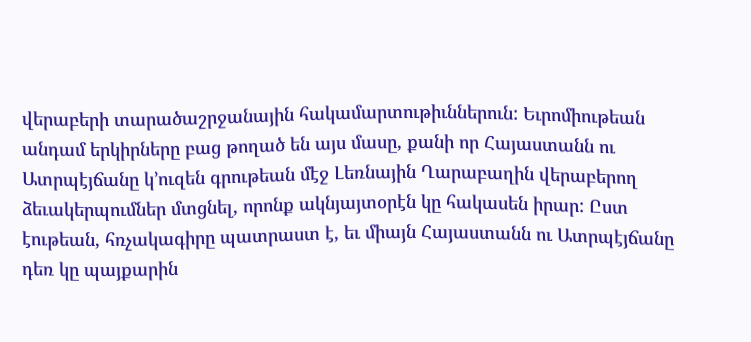վերաբերի տարածաշրջանային հակամարտութիւններուն: Եւրոմիութեան անդամ երկիրները բաց թողած են այս մասը, քանի որ Հայաստանն ու Ատրպէյճանը կ’ուզեն գրութեան մէջ Լեռնային Ղարաբաղին վերաբերող ձեւակերպումներ մտցնել, որոնք ակնյայտօրէն կը հակասեն իրար: Ըստ էութեան, հռչակագիրը պատրաստ է, եւ միայն Հայաստանն ու Ատրպէյճանը  դեռ կը պայքարին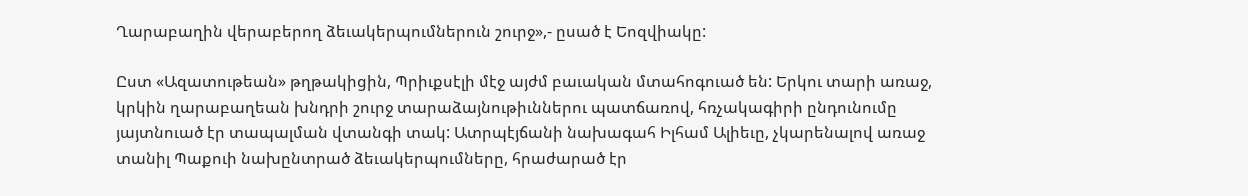Ղարաբաղին վերաբերող ձեւակերպումներուն շուրջ»,- ըսած է Եոզվիակը:

Ըստ «Ազատութեան» թղթակիցին, Պրիւքսէլի մէջ այժմ բաւական մտահոգուած են: Երկու տարի առաջ, կրկին ղարաբաղեան խնդրի շուրջ տարաձայնութիւններու պատճառով, հռչակագիրի ընդունումը յայտնուած էր տապալման վտանգի տակ: Ատրպէյճանի նախագահ Իլհամ Ալիեւը, չկարենալով առաջ տանիլ Պաքուի նախընտրած ձեւակերպումները, հրաժարած էր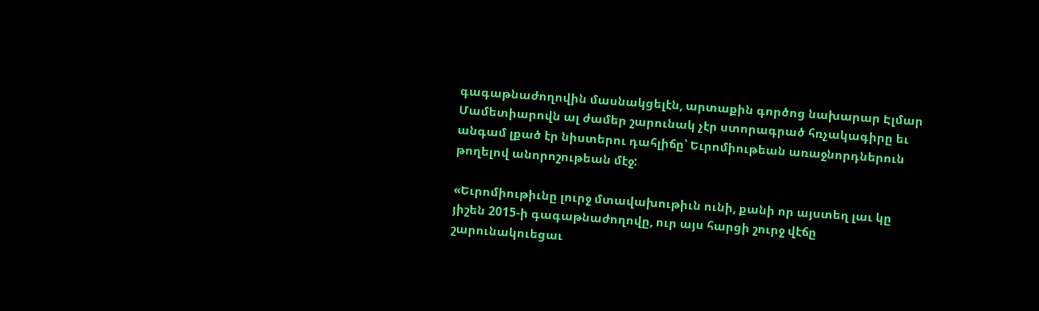գագաթնաժողովին մասնակցելէն, արտաքին գործոց նախարար Էլմար Մամետիարովն ալ ժամեր շարունակ չէր ստորագրած հռչակագիրը եւ անգամ լքած էր նիստերու դահլիճը՝ Եւրոմիութեան առաջնորդներուն թողելով անորոշութեան մէջ:

«Եւրոմիութիւնը լուրջ մտավախութիւն ունի, քանի որ այստեղ լաւ կը յիշեն 2015-ի գագաթնաժողովը, ուր այս հարցի շուրջ վէճը շարունակուեցաւ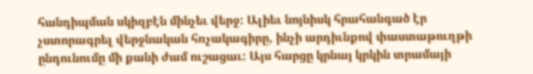հանդիպման սկիզբէն մինչեւ վերջ: Ալիեւ նոյնիսկ հրահանգած էր չստորագրել վերջնական հռչակագիրը, ինչի արդիւնքով փաստաթուղթի ընդունումը մի քանի ժամ ուշացաւ: Այս հարցը կրնայ կրկին տրամայի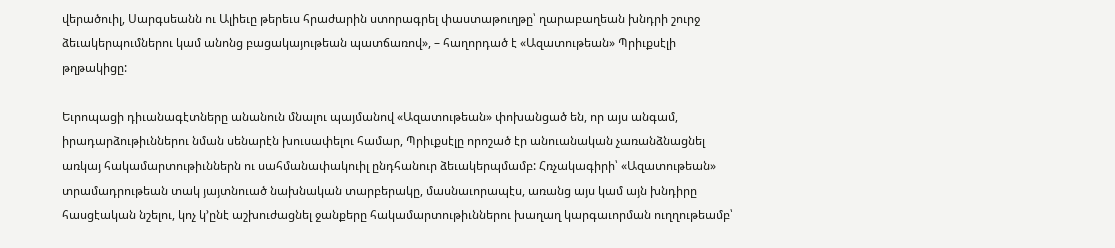վերածուիլ, Սարգսեանն ու Ալիեւը թերեւս հրաժարին ստորագրել փաստաթուղթը՝ ղարաբաղեան խնդրի շուրջ ձեւակերպումներու կամ անոնց բացակայութեան պատճառով», – հաղորդած է «Ազատութեան» Պրիւքսէլի թղթակիցը:

Եւրոպացի դիւանագէտները անանուն մնալու պայմանով «Ազատութեան» փոխանցած են, որ այս անգամ, իրադարձութիւններու նման սենարէն խուսափելու համար, Պրիւքսէլը որոշած էր անուանական չառանձնացնել առկայ հակամարտութիւններն ու սահմանափակուիլ ընդհանուր ձեւակերպմամբ: Հռչակագիրի՝ «Ազատութեան» տրամադրութեան տակ յայտնուած նախնական տարբերակը, մասնաւորապէս, առանց այս կամ այն խնդիրը հասցէական նշելու, կոչ կ’ընէ աշխուժացնել ջանքերը հակամարտութիւններու խաղաղ կարգաւորման ուղղութեամբ՝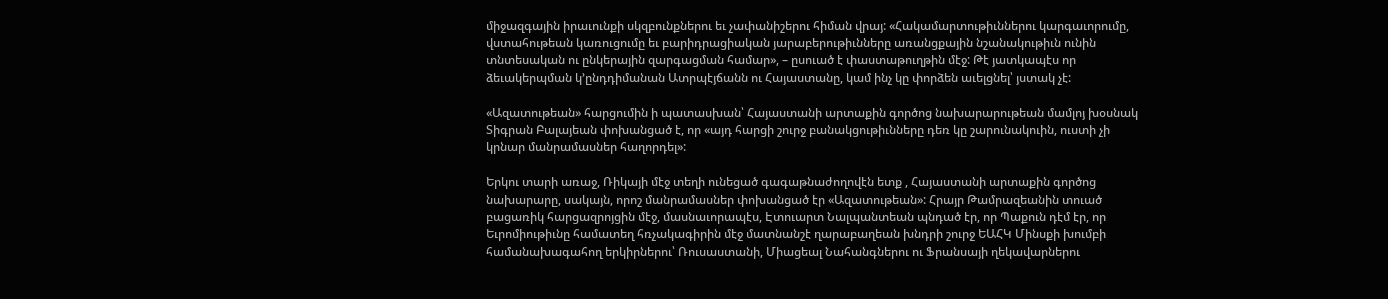միջազգային իրաւունքի սկզբունքներու եւ չափանիշերու հիման վրայ: «Հակամարտութիւններու կարգաւորումը, վստահութեան կառուցումը եւ բարիդրացիական յարաբերութիւնները առանցքային նշանակութիւն ունին տնտեսական ու ընկերային զարգացման համար», – ըսուած է փաստաթուղթին մէջ: Թէ յատկապէս որ ձեւակերպման կ’ընդդիմանան Ատրպէյճանն ու Հայաստանը, կամ ինչ կը փորձեն աւելցնել՝ յստակ չէ:

«Ազատութեան» հարցումին ի պատասխան՝ Հայաստանի արտաքին գործոց նախարարութեան մամլոյ խօսնակ Տիգրան Բալայեան փոխանցած է, որ «այդ հարցի շուրջ բանակցութիւնները դեռ կը շարունակուին, ուստի չի կրնար մանրամասներ հաղորդել»:

Երկու տարի առաջ, Ռիկայի մէջ տեղի ունեցած գագաթնաժողովէն ետք , Հայաստանի արտաքին գործոց նախարարը, սակայն, որոշ մանրամասներ փոխանցած էր «Ազատութեան»: Հրայր Թամրազեանին տուած բացառիկ հարցազրոյցին մէջ, մասնաւորապէս, Էտուարտ Նալպանտեան պնդած էր, որ Պաքուն դէմ էր, որ Եւրոմիութիւնը համատեղ հռչակագիրին մէջ մատնանշէ ղարաբաղեան խնդրի շուրջ ԵԱՀԿ Մինսքի խումբի համանախագահող երկիրներու՝ Ռուսաստանի, Միացեալ Նահանգներու ու Ֆրանսայի ղեկավարներու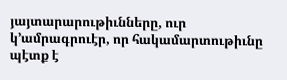յայտարարութիւնները, ուր կ’ամրագրուէր, որ հակամարտութիւնը պէտք է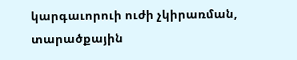կարգաւորուի ուժի չկիրառման, տարածքային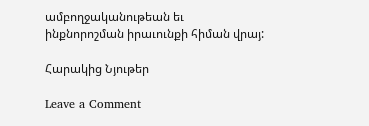ամբողջականութեան եւ ինքնորոշման իրաւունքի հիման վրայ:

Հարակից Նյութեր

Leave a Comment